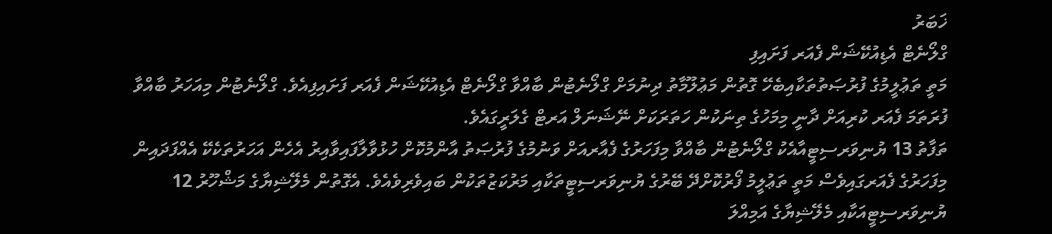ޚަބަރު
ގްލޯނެޓް އެޑިއުކޭޝަން ފެއަރ ފަށައިފި
މަތީ ތަޢުލީމުގެ ފުރުޞަތުތަކާއިބެހޭ ގޮތުން މަޢުލޫމާތު ދިނުމަށް ގްލޯނެޓުން ބާއްވާ ގްލޯނެޓް އެޑިއުކޭޝަން ފެއަރ ފަށައިފިއެވެ. ގްލޯނެޓުން މިއަހަރު ބާއްވާ ފުރަތަމަ ފެއަރ ކުރިއަށް ދާނީ މިމަހުގެ ތިނަކުން ހަތަރަކަށް ނޭޝަނަލް އަރޓް ގެލަރީގައެވެ.
ތަފާތު 13 ޔުނިވަރސިޓީއާއެކު ގްލޯނެޓުން ބާއްވާ މިފަހަރުގެ ފެއާރއަށް ވަނުމުގެ ފުރުޞަތު އާންމުކޮށް ހުޅުވާލާފައިވާއިރު އެހެން އަހަރުތަކެކޭ އެއްފަދައިން މިފަހަރުގެ ފެއަރގައިވެސް މަތީ ތަޢުލީމު ފޯރުކޮށްދޭ ބޭރުގެ ޔުނިވަރސިޓީތަކާއި މަރުކަޒުތަކުން ބައިވެރިވެއެވެ. އެގޮތުން މެލޭޝިޔާގެ މަޝްހޫރު 12 ޔުނިވަރސިޓީއަކާއި މެލޭޝިޔާގެ އަމިއްލަ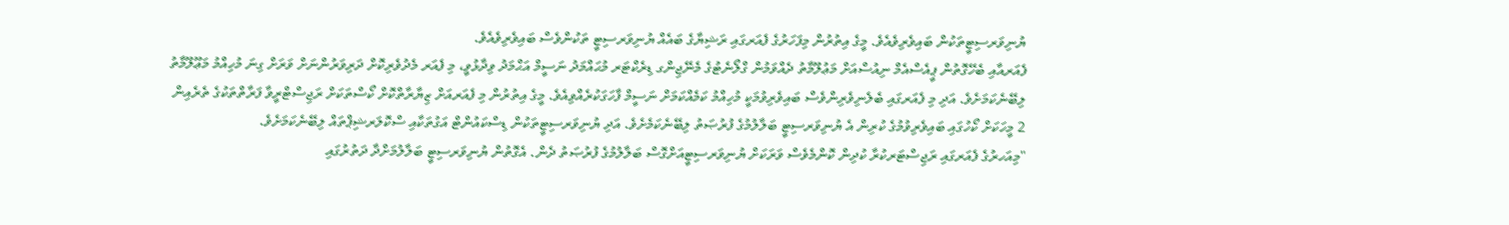ޔުނިވަރސިޓީތަކުން ބައިވެރިވެއެވެ. މީގެ އިތުރުން މިފަހަރުގެ ފެއަރގައި ރަޝިޔާގެ ބައެއް ޔުނިވަރސިޓީ ތަކުންވެސް ބައިވެރިވެއެވެ.
ފެއަރއާއި ބެހޭގޮތުން ޕީއެސްއެމް ނިއުސްއަށް މަޢުލޫމާތު ދެއްވަމުން ގްލޯނެޓުގެ މެނޭޖިންގ ޑިރެކްޓަރ މުޙައްމަދު ނަސީމް އަޙްމަދު ވިދާޅުވީ، މި ފެއަރ މެދުވެރިކޮށް ދަރިވަރުންނަށް ވަރަށް ގިނަ މުހިއްމު މަޢޫލޫމާތު ލިބޭނެކަމަށެވެ. އަދި މި ފެއަރގައި ބެލެނިވެރިންވެސް ބައިވެރިވުމަކީ މުހިއްމު ކަމެއްކަމަށް ނަސީމް ފާހަގަކުރެއްވިއެވެ. މީގެ އިތުރުން މި ފެއަރއަށް ޒިޔާރާތްކޮށް ކޯސްތަކަށް ރަޖިސްޓްރީވާ ފަރާތްތަކުގެ ތެރެއިން 2 މީހަކަށް ކޯހުގައި ބައިވެރިވުމުގެ ކުރިން އެ ޔުނިވަރސިޓީ ބަލާލުމުގެ ފުރުޞަތު ލިބޭނެކަމެށެވެ. އަދި ޔުނިވަރސިޓީތަކުން ޑިސްކައުންޓް އަގުތަކާއި ސްކޮލަރޝިޕްތައް ލިބޭނެކަމަށެވެ.
"މިއަހރުގެ ފެއަރގައި ރަޖިސްޓަރކުރާ ކުދިން ކޮންމެވެސް ވަރަކަށް ޔުނިވަރސިޓީއަށްގޮސް ބަލާލުމުގެ ފުރުޞަތު ދެން. އެގޮތުން ޔުނިވަރސިޓީ ބަލާލުމަށްދާ ދަތުރުގައި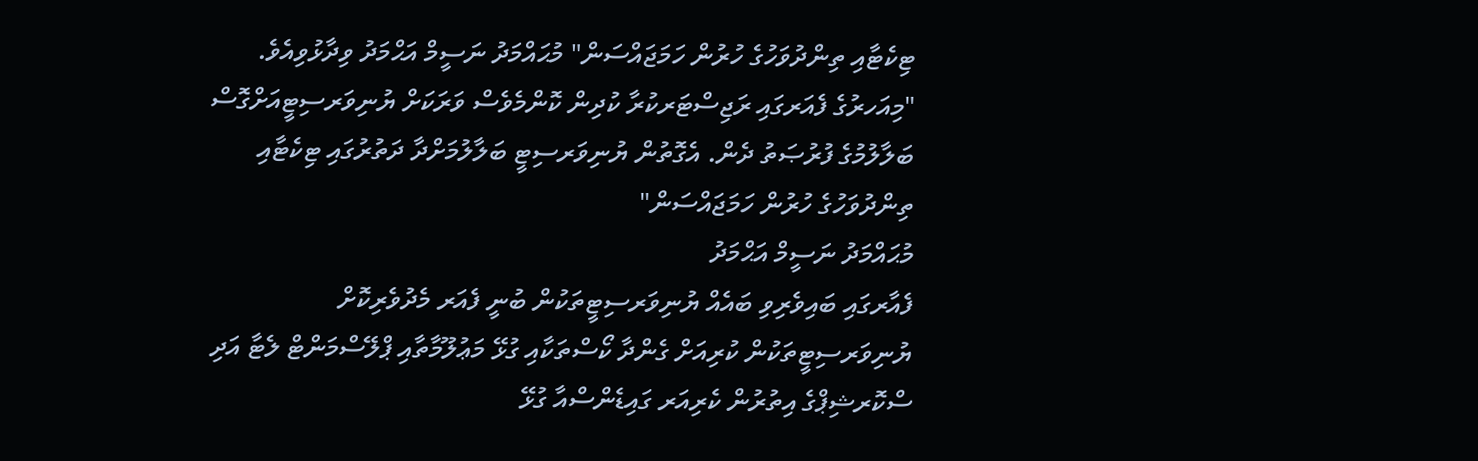ޓިކެޓާއި ތިންދުވަހުގެ ހުރުން ހަމަޖައްސަން" މުޙައްމަދު ނަސީމް އަޙްމަދު ވިދާޅުވިއެވެ.
"މިއަހރުގެ ފެއަރގައި ރަޖިސްޓަރކުރާ ކުދިން ކޮންމެވެސް ވަރަކަށް ޔުނިވަރސިޓީއަށްގޮސް ބަލާލުމުގެ ފުރުޞަތު ދެން. އެގޮތުން ޔުނިވަރސިޓީ ބަލާލުމަށްދާ ދަތުރުގައި ޓިކެޓާއި ތިންދުވަހުގެ ހުރުން ހަމަޖައްސަން"
މުޙައްމަދު ނަސީމް އަޙްމަދު
ފެއާރގައި ބައިވެރިވި ބައެއް ޔުނިވަރސިޓީތަކުން ބުނީ ފެއަރ މެދުވެރިކޮށް ޔުނިވަރސިޓީތަކުން ކުރިއަށް ގެންދާ ކޯސްތަކާއި ގުޅޭ މަޢުލޫމާތާއި ޕްލޭސްމަންޓް ލެޓާ އަދި ސްކޮރޝިޕްގެ އިތުރުން ކެރިއަރ ގައިޑެންސްއާ ގުޅޭ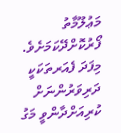މަޢުލޫމާތު ފޯރުކޮށްދޭކަމަށެވެ.
މިފަދަ ފެއަރތަކަކީ ދަރިވަރުންނަށް ކުރިއަށްދާންވީ މަގު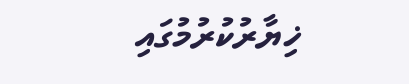ޚިޔާރުކުރުމުގައި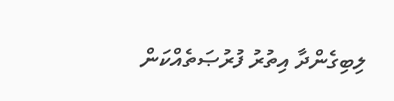ލިބިގެންދާ އިތުރު ފުރުޞަތެއްކަން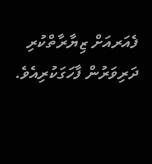ފެއަރއަށް ޒިޔާރާތްކުރި ދަރިވަރުން ފާހަގަކުރިއެވެ.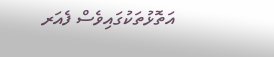އަތޮޅުތަކުގައިވެސް ފެއަރ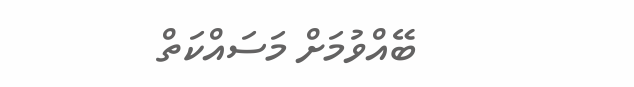ބޭއްވުމަށް މަސައްކަތް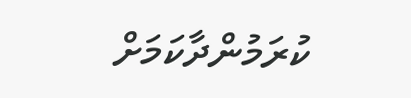ކުރަމުންދާކަމަށް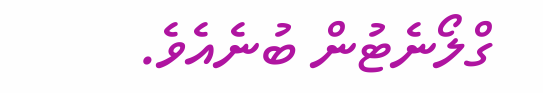ގްލޯނެޓުން ބުނެއެވެ.